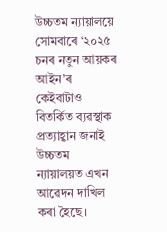উচ্চতম ন্যায়ালয়ে সোমবাৰে ‘২০২৫ চনৰ নতুন আয়কৰ আইন’ৰ কেইবাটাও বিতৰ্কিত ব্যৱস্থাক প্ৰত্যাহ্বান জনাই উচ্চতম ন্যায়ালয়ত এখন আৱেদন দাখিল কৰা হৈছে।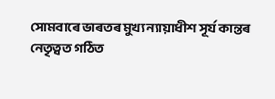সোমবাৰে ভাৰতৰ মুখ্য ন্যায়াধীশ সূৰ্য কান্তৰ নেতৃত্বত গঠিত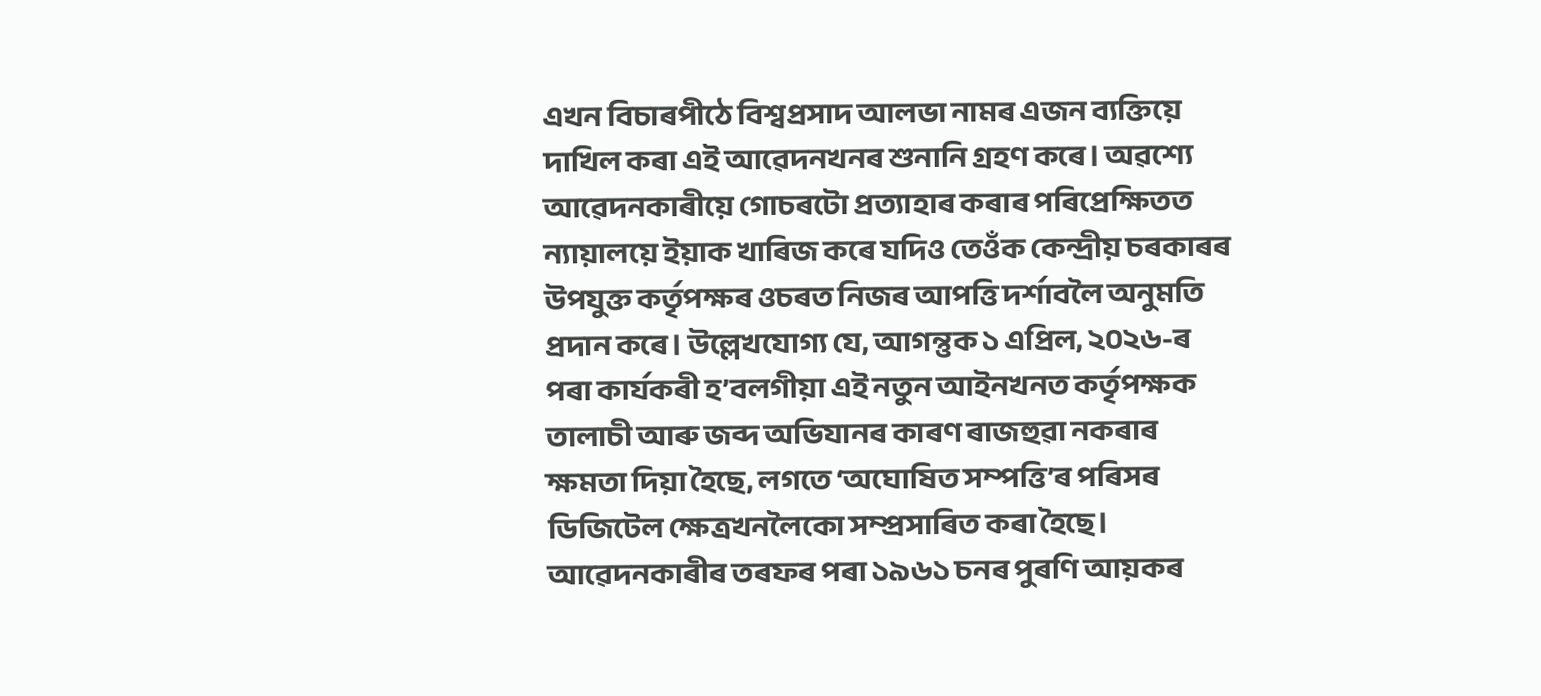এখন বিচাৰপীঠে বিশ্বপ্ৰসাদ আলভা নামৰ এজন ব্যক্তিয়ে দাখিল কৰা এই আৱেদনখনৰ শুনানি গ্ৰহণ কৰে। অৱশ্যে আৱেদনকাৰীয়ে গোচৰটো প্ৰত্যাহাৰ কৰাৰ পৰিপ্ৰেক্ষিতত ন্যায়ালয়ে ইয়াক খাৰিজ কৰে যদিও তেওঁক কেন্দ্ৰীয় চৰকাৰৰ উপযুক্ত কৰ্তৃপক্ষৰ ওচৰত নিজৰ আপত্তি দৰ্শাবলৈ অনুমতি প্ৰদান কৰে। উল্লেখযোগ্য যে, আগন্তুক ১ এপ্ৰিল, ২০২৬-ৰ পৰা কাৰ্যকৰী হ’বলগীয়া এই নতুন আইনখনত কৰ্তৃপক্ষক তালাচী আৰু জব্দ অভিযানৰ কাৰণ ৰাজহুৱা নকৰাৰ ক্ষমতা দিয়া হৈছে, লগতে ‘অঘোষিত সম্পত্তি’ৰ পৰিসৰ ডিজিটেল ক্ষেত্ৰখনলৈকো সম্প্ৰসাৰিত কৰা হৈছে।
আৱেদনকাৰীৰ তৰফৰ পৰা ১৯৬১ চনৰ পুৰণি আয়কৰ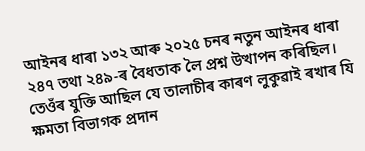আইনৰ ধাৰা ১৩২ আৰু ২০২৫ চনৰ নতুন আইনৰ ধাৰা ২৪৭ তথা ২৪৯-ৰ বৈধতাক লৈ প্ৰশ্ন উত্থাপন কৰিছিল। তেওঁৰ যুক্তি আছিল যে তালাচীৰ কাৰণ লুকুৱাই ৰখাৰ যি ক্ষমতা বিভাগক প্ৰদান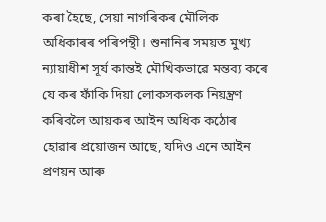কৰা হৈছে, সেয়া নাগৰিকৰ মৌলিক অধিকাৰৰ পৰিপন্থী। শুনানিৰ সময়ত মুখ্য ন্যায়াধীশ সূৰ্য কান্তই মৌখিকভাৱে মন্তব্য কৰে যে কৰ ফাঁকি দিয়া লোকসকলক নিয়ন্ত্ৰণ কৰিবলৈ আয়কৰ আইন অধিক কঠোৰ হোৱাৰ প্ৰয়োজন আছে, যদিও এনে আইন প্ৰণয়ন আৰু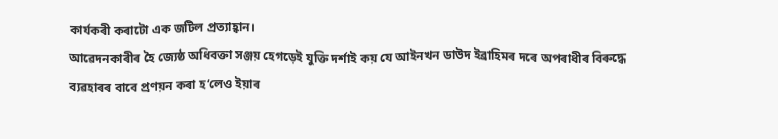কাৰ্যকৰী কৰাটো এক জটিল প্ৰত্যাহ্বান।
আৱেদনকাৰীৰ হৈ জ্যেষ্ঠ অধিবক্তা সঞ্জয় হেগড়েই যুক্তি দৰ্শাই কয় যে আইনখন ডাউদ ইব্ৰাহিমৰ দৰে অপৰাধীৰ বিৰুদ্ধে ব্যৱহাৰৰ বাবে প্ৰণয়ন কৰা হ‘লেও ইয়াৰ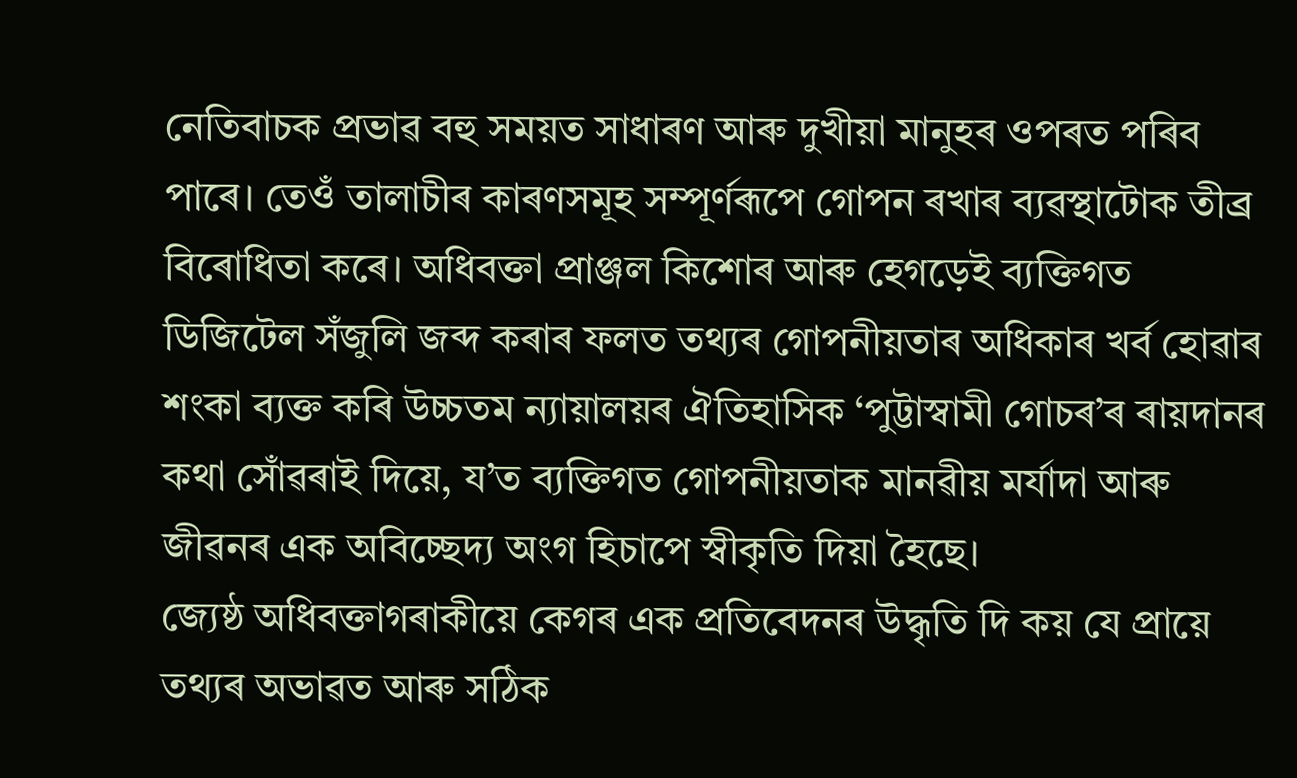নেতিবাচক প্ৰভাৱ বহু সময়ত সাধাৰণ আৰু দুখীয়া মানুহৰ ওপৰত পৰিব পাৰে। তেওঁ তালাচীৰ কাৰণসমূহ সম্পূৰ্ণৰূপে গোপন ৰখাৰ ব্যৱস্থাটোক তীব্ৰ বিৰোধিতা কৰে। অধিবক্তা প্ৰাঞ্জল কিশোৰ আৰু হেগড়েই ব্যক্তিগত ডিজিটেল সঁজুলি জব্দ কৰাৰ ফলত তথ্যৰ গোপনীয়তাৰ অধিকাৰ খৰ্ব হোৱাৰ শংকা ব্যক্ত কৰি উচ্চতম ন্যায়ালয়ৰ ঐতিহাসিক ‘পুট্টাস্বামী গোচৰ’ৰ ৰায়দানৰ কথা সোঁৱৰাই দিয়ে, য’ত ব্যক্তিগত গোপনীয়তাক মানৱীয় মৰ্যাদা আৰু জীৱনৰ এক অবিচ্ছেদ্য অংগ হিচাপে স্বীকৃতি দিয়া হৈছে।
জ্যেষ্ঠ অধিবক্তাগৰাকীয়ে কেগৰ এক প্ৰতিবেদনৰ উদ্ধৃতি দি কয় যে প্ৰায়ে তথ্যৰ অভাৱত আৰু সঠিক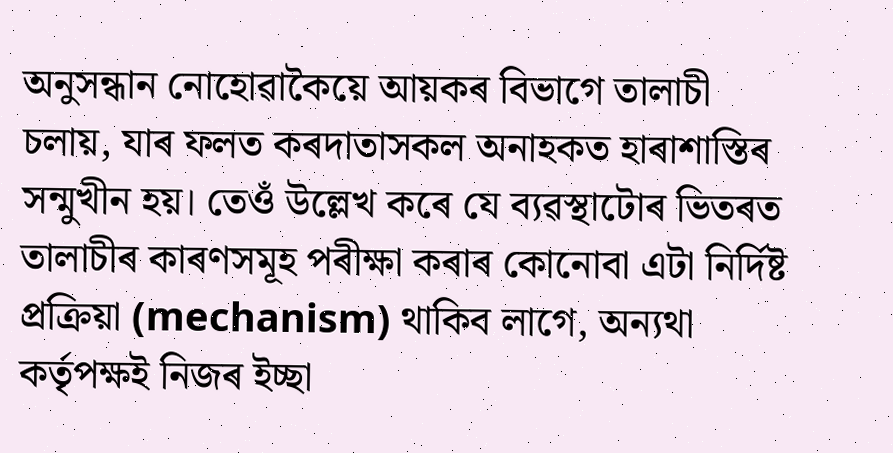অনুসন্ধান নোহোৱাকৈয়ে আয়কৰ বিভাগে তালাচী চলায়, যাৰ ফলত কৰদাতাসকল অনাহকত হাৰাশাস্তিৰ সন্মুখীন হয়। তেওঁ উল্লেখ কৰে যে ব্যৱস্থাটোৰ ভিতৰত তালাচীৰ কাৰণসমূহ পৰীক্ষা কৰাৰ কোনোবা এটা নিৰ্দিষ্ট প্ৰক্ৰিয়া (mechanism) থাকিব লাগে, অন্যথা কৰ্তৃপক্ষই নিজৰ ইচ্ছা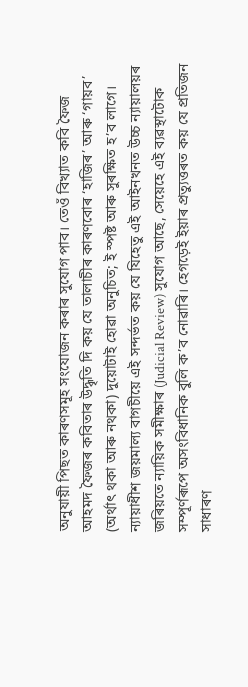অনুযায়ী পিছত কাৰণসমূহ সংযোজন কৰাৰ সুযোগ পাব। তেওঁ বিখ্যাত কবি ফৈজ আহমদ ফৈজৰ কবিতাৰ উদ্ধৃতি দি কয় যে তালাচীৰ কাৰণবোৰ ‘হাজিৰ’ আৰু ‘গায়ব’ (অৰ্থাৎ থকা আৰু নথকা) দুয়োটাই হোৱা অনুচিত; ই স্পষ্ট আৰু সুৰক্ষিত হ’ব লাগে।
ন্যায়াধীশ জয়মাল্য বাগচীয়ে এই সন্দৰ্ভত কয় যে যিহেতু এই আইনখনত উচ্চ ন্যায়ালয়ৰ জৰিয়তে ন্যায়িক সমীক্ষাৰ (Judicial Review) সুযোগ আছে, সেয়েহে এই ব্যৱস্থাটোক সম্পূৰ্ণৰূপে অসংবিধানিক বুলি ক’ব নোৱাৰি। হেগড়েই ইয়াৰ প্ৰত্যুত্তৰত কয় যে প্ৰতিজন সাধাৰণ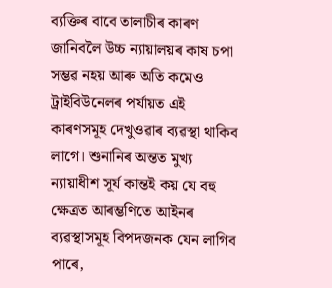ব্যক্তিৰ বাবে তালাচীৰ কাৰণ জানিবলৈ উচ্চ ন্যায়ালয়ৰ কাষ চপা সম্ভৱ নহয় আৰু অতি কমেও ট্ৰাইবিউনেলৰ পৰ্যায়ত এই কাৰণসমূহ দেখুওৱাৰ ব্যৱস্থা থাকিব লাগে। শুনানিৰ অন্তত মুখ্য ন্যায়াধীশ সূৰ্য কান্তই কয় যে বহু ক্ষেত্ৰত আৰম্ভণিতে আইনৰ ব্যৱস্থাসমূহ বিপদজনক যেন লাগিব পাৰে,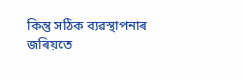কিন্তু সঠিক ব্যৱস্থাপনাৰ জৰিয়তে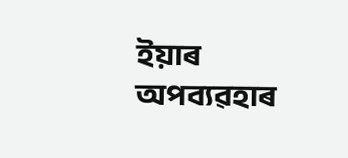ইয়াৰ অপব্যৱহাৰ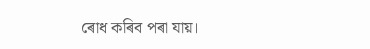ৰোধ কৰিব পৰা যায়।